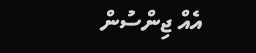އެއް ޖިންސުން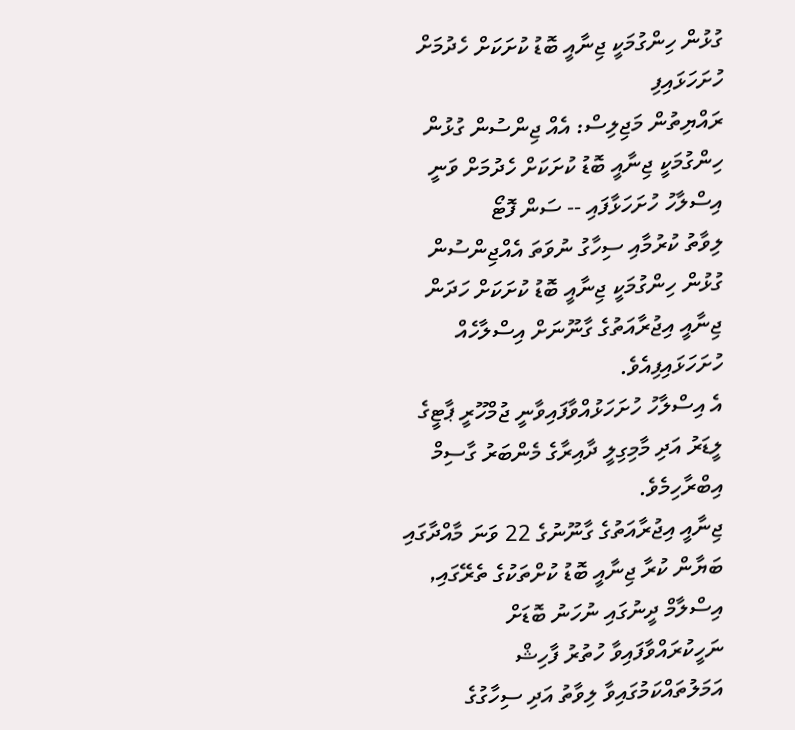ގުޅުން ހިންގުމަކީ ޖިނާއީ ބޮޑު ކުށަކަށް ހެދުމަށް ހުށަހަޅައިފި
ރައްޔިތުން މަޖިލިސް: އެއް ޖިންސުން ގުޅުން ހިންގުމަކީ ޖިނާއީ ބޮޑު ކުށަކަށް ހެދުމަށް ވަނީ އިސްލާހު ހުށަހަޅާފައި -- ސަން ފޮޓޯ
ލިވާތު ކުރުމާއި ސިހާގު ނުވަތަ އެއްޖިންސުން ގުޅުން ހިންގުމަކީ ޖިނާއީ ބޮޑު ކުށަކަށް ހަދަން ޖިނާއީ އިޖުރާއަތުގެ ގާނޫނަށް އިސްލާހެއް ހުށަހަޅައިފިއެވެ.
އެ އިސްލާހު ހުށަހަޅުއްވާފައިވާނީ ޖުމްހޫރީ ޕާޓީގެ ލީޑަރު އަދި މާމިގިލީ ދާއިރާގެ މެންބަރު ގާސިމް އިބްރާހިމެވެ.
ޖިނާއީ އިޖުރާއަތުގެ ގާނޫނުގެ 22 ވަނަ މާއްދާގައި ބަޔާން ކުރާ ޖިނާއީ ބޮޑު ކުށްތަކުގެ ތެރޭގައި, އިސްލާމް ދީނުގައި ނުހަނު ބޮޑަށް ނަހީކުރައްވާފައިވާ ހުތުރު ފާހިޝް އަމަލުތައްކަމުގައިވާ ލިވާތު އަދި ސިހާގުގެ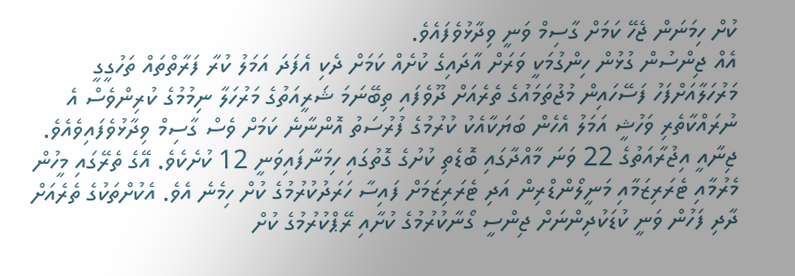ކުށް ހިމަނަން ޖެހޭ ކަމަށް ގާސިމް ވަނީ ވިދާޅުވެފައެވެ.
އެއް ޖިންސުން ގުޅުން ހިންގުމަކީ ވަރަށް އާދައިގެ ކުށެއް ކަމަށް ދެކި އެފަދަ އަމަލު ކުރާ ފަރާތްތައް ތަހުގީގީ މަރުހަލާއަށްފަހު ފަސޭހައިން މުޖުތަމައުގެ ތެރެއަށް ދޫވެފައި ތިބޭނަމަ ޝަރީއަތުގެ މަރުހަލާ ނިމުމުގެ ކުރިންވެސް އެ ނުރައްކާތެރި ވަހުޝީ އަމަލު އެހެން ބަޔަކާއެކު ކުރުމުގެ ފުރުސަތު އޮންނާނެ ކަމަށް ވެސް ގާސިމް ވިދާޅުވެފައިވެއެވެ.
ޖިނާއީ އިޖުރާއަތުގެ 22 ވަނަ މާއްދާގައި ބޮޑެތި ކުށުގެ ގޮތުގައި ހިމަނާފައިވަނީ 12 ކުށެކެވެ. އޭގެ ތެރޭގައި މީހުން މެރުމާއި ޓެރަރިޒަމާއި މަނީލޯންޑްރިން އަދި ޓެރަރިޒަމަށް ފައިސާ ހަރަދުކުރުމުގެ ކުށް ހިމެނެ އެވެ. އެކުށްތަކުގެ ތެރެއަށް ދާދި ފަހުން ވަނީ ކުޑަކުދިންނަށް ޖިންސީ ގޯނާކުރުމުގެ ކުށާއި ރޭޕްކުރުމުގެ ކުށް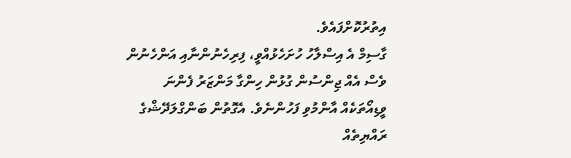އިތުރުކޮށްފައެވެ.
ގާސިމް އެ އިސްލާހު ހުށަހެޅުއްވީ، ފިރިހެނުންނާއި އަންހެނުން ވެސް އެއް ޖިންސުން ގުޅުން ހިންގާ މަންޒަރު ފެންނަ ވީޑިއޯތަކެއް އާންމުވި ފަހުންނެވެ. އެގޮތުން ބަންގްލަދޭޝްގެ ރައްޔިތެއް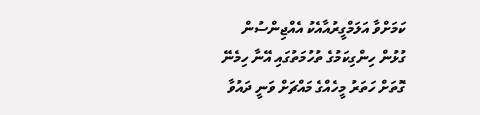ކަމަށްވާ އަލަމްގީރުއާއެކު އެއްޖިންސުން ގުޅުން ހިންގިކަމުގެ ތުހުމަތުގައި އޭނާ ހިމެނޭ ގޮތަށް ހަތަރު މީހެއްގެ މައްޗަށް ވަނީ ދައުވާ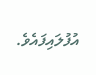އުފުލައިފައެވެ.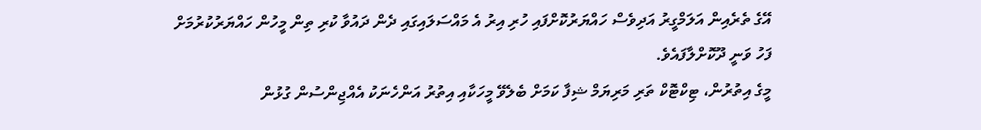އޭގެ ތެރެއިން އަލަމްގީރު އަދިވެސް ހައްޔަރުކޮށްފައި ހުރި އިރު އެ މައްސަލައިގައި ދެން ދައުވާ ކުރި ތިން މީހުން ހައްޔަރުކުރުމަށް ފަހު ވަނީ ދޫކޮށްލާފައެވެ.
މީގެ އިތުރުން، ޓިކްޓޮކް ތަރި މަރިޔަމް ޝިފާ ކަމަށް ބެލެވޭ މީހަކާއި އިތުރު އަންހެނަކު އެއްޖިންސުން ގުޅުން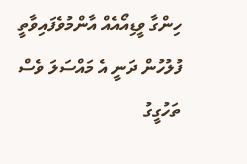ހިންގާ ވީޑިއޯއެއް އާންމުވެފައިވާތީ ފުލުހުން ދަނީ އެ މައްސަލަ ވެސް ތަހުގީގު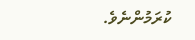ކުރަމުންނެވެ.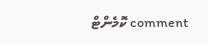comment ކޮމެންޓް